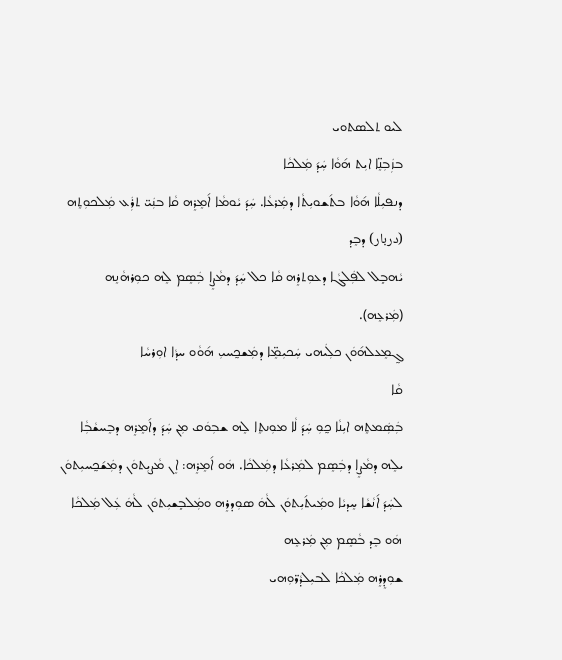ܠܝܘ ܬܠܣܬܘܝ
ܒܙܲܒܼܢܸ̈ܐ ܐܝܼܬ ܗ݇ܘܵܐ ܚܲܕ݇ ܡܲܠܟܵܐ
ܕܢܦܝܼܠܵܐ ܗ݇ܘܵܐ ܒܬ݇ܫܘܝܼܬܵܐ ܕܡܲܪܥܵܐ. ܚܲܕ݇ ܝܵܘܡܵܐ ܐ݇ܡܸܪܸܗ ܩܵܐ ܒܢܲܝ̈ ܬܪܲܥ ܡܲܠܟܘܼܬܸܗ (دربار) ܕܒܸܕ
ܝܵܗܒܼܸܠ ܠܦܲܠܓܵܐ ܕܥܘܼܬܪܸܗ ܩܵܐ ܟܠ ܚܲܕ݇ ܕܡܵܨܸܐ ܒܲܣܸܡ ܠܸܗ ܟܘܼܪܗܵܢܸܗ (ܡܲܪܥܸܗ).
ܓ̰ܡܸܥܠܗ݇ܘܿܢ ܟܠܲܝܗܝ ܚܲܟܝܼܡܸ̈ܐ ܕܡܲܫܟ̰ܚܝܼ ܗ݇ܘܵܘ ܚܕܵܐ ܐܘܼܪܚܵܐ
ܩܵܐ
ܒܲܣܲܡܬܸܗ ܐܝܼܢܵܐ ܟ̰ܘܼ ܚܲܕ݇ ܠܵܐ ܡܘܼܢܬܸܐ ܠܸܗ ܫܒܼܘܿܩ ܡܼܢ ܚܲܕ݇ ܕܐ݇ܡܸܪܸܗ ܕܒܸܚܫܵܒܼܵܐ
ܝܠܸܗ ܕܡܵܨܸܐ ܕܒܲܣܸܡ ܠܡܲܪܥܵܐ ܕܡܲܠܟܵܐ. ܗܿܘ ܐ݇ܡܸܪܸܗ: ܐܸܢ ܡܵܨܝܼܬܘܿܢ ܕܡܲܫ݇ܟ̰ܚܝܼܬܘܿܢ
ܠܚܲܕ݇ ܐ݇ܢܵܫܵܐ ܚܸܕܝܵܐ ܘܡܲܝܬ݇ܝܼܬܘܿܢ ܠܵܗܿ ܣܘܼܕܪܸܗ ܘܡܲܠܒܼܸܫܝܼܬܘܿܢ ܠܵܗܿ ܥܲܠ ܡܲܠܟܵܐ
ܗܿܘ ܒܸܕ ܒܵܣܸܡ ܡܼܢ ܡܲܪܥܸܗ
ܫܘܼܕܸܪܸܗ ܡܲܠܟܵܐ ܠܒܝܼܠܕܵܖ̈ܘܼܗܝ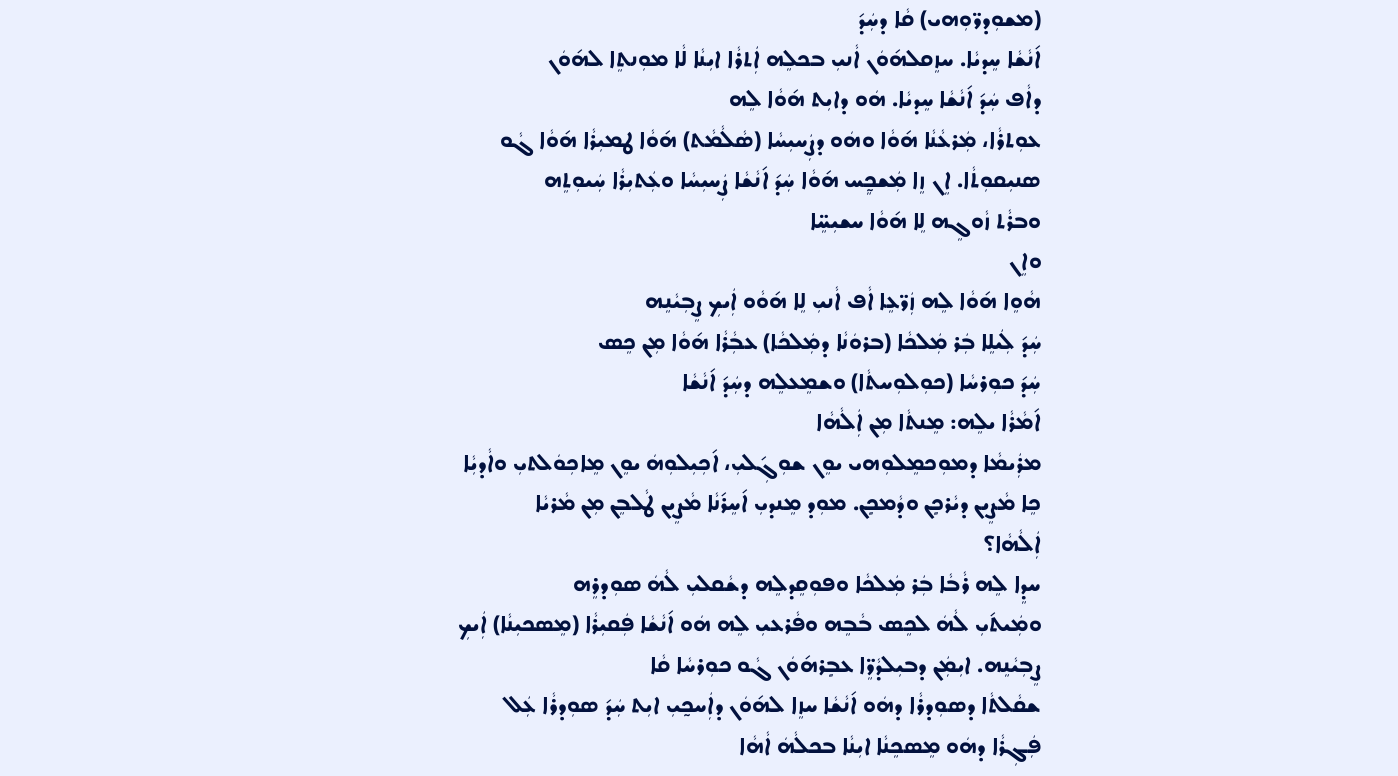(ܡܫܘܼܕܖ̈ܘܼܗܝ) ܩܵܐ ܕܚܲܕ݇
ܐ݇ܢܵܫܵܐ ܚܸܕܝܵܐ. ܚܙܸܩܠܗ݇ܘܿܢ ܐܵܢܝܼ ܒܟܠܸܗ ܐܲܬܪܵܐ ܐܝܼܢܵܐ ܠܵܐ ܡܘܼܢܬܸܐ ܠܗ݇ܘܿܢ
ܕܐܵܦ ܚܲܕ݇ ܐ݇ܢܵܫܵܐ ܚܸܕܝܵܐ. ܗܿܘ ܕܐܝܼܬ ܗ݇ܘܵܐ ܠܸܗ
ܥܘܼܬܪܵܐ، ܡܲܪܥܵܢܵܐ ܗ݇ܘܵܐ ܘܗܿܘ ܕܨܲܚܝܼܚܵܐ (ܣܵܠܵܡܵܬ) ܗ݇ܘܵܐ ܛܡܝܼܪܵܐ ܗ݇ܘܵܐ ܓܵܘ
ܣܢܝܼܩܘܼܬܵܐ. ܐܸܢ ܙܸܐ ܡܲܫܟ̰ܸܚ ܗ݇ܘܵܐ ܚܲܕ݇ ܐ݇ܢܵܫܵܐ ܨܲܚܝܼܚܵܐ ܘܥܲܬܝܼܪܵܐ ܚܲܝܘܼܬܸܗ
ܘܒܪܵܬ ܙܵܘܓܸܗ ܠܸܐ ܗ݇ܘܵܐ ܚܫܝܼܚܸ̈ܐ
ܘܐܸܢ
ܗܵܘܸܐ ܗ݇ܘܵܐ ܠܸܗ ܙܲܖ̈ܥܸܐ ܐܵܦ ܐܵܢܝܼ ܠܸܐ ܗ݇ܘܵܘ ܐܲܝܟܼ ܨܸܒܼܝܵܢܸܗ
ܚܲܕ݇ ܠܲܝܠܸܐ ܒܲܪ ܡܲܠܟܵܐ (ܒܪܘܿܢܵܐ ܕܡܲܠܟܵܐ) ܥܒܼܵܪܵܐ ܗ݇ܘܵܐ ܡܼܢ ܟܸܣ
ܚܲܕ݇ ܟܘܼܪܚܵܐ (ܟܘܼܠܘܼܚܬܵܐ) ܘܫܡܸܥܠܸܗ ܕܚܲܕ݇ ܐ݇ܢܵܫܵܐ
ܐ݇ܡܵܪܵܐ ܝܠܸܗ: ܡܸܢܬܵܐ ܡܼܢ ܐܲܠܵܗܵܐ
ܡܪܲܝܡܵܐ ܕܡܘܼܟܡܸܠܘܼܗܝ ܝܘܸܢ ܫܘܼܓܼ݇ܠܝܼ، ܐ݇ܟܼܝܼܠܘܼܗܿ ܝܘܸܢ ܡܸܐܟܼܘܿܠܬܝܼ ܘܐܵܕܝܼܵܐ
ܟܸܐ ܡܵܨܸܝܢ ܕܝܵܪܟܼܸܢ ܘܕܵܡܟܼܸܢ. ܡܘܼܕ ܡܸܢܕܝܼ ܐ݇ܚܸܪ݇ܢܵܐ ܡܵܨܸܝܢ ܛܵܠܒܸܢ ܡܼܢ ܡܵܪܝܵܐ
ܐܲܠܵܗܵܐ؟
ܚܕܸܐ ܠܸܗ ܪܵܒܵܐ ܒܲܪ ܡܲܠܟܵܐ ܘܦܘܼܩܸܕܠܸܗ ܕܫܵܩܠܝܼ ܠܵܗܿ ܣܘܼܕܪܸܗ
ܘܡܲܝܬ݇ܝܼ ܠܵܗܿ ܠܟܸܣ ܒܵܒܸܗ ܘܦܵܪܥܝܼ ܠܸܗ ܗܿܘ ܐ݇ܢܵܫܵܐ ܦܲܩܝܼܪܵܐ (ܡܸܣܟܝܼܢܵܐ) ܐܲܝܟܼ
ܨܸܒܼܝܵܢܸܗ. ܐܝܼܡܲܢ ܕܒܝܼܠܕܵܖܸ̈ܐ ܥܒܼܸܪܗ݇ܘܿܢ ܓܵܘ ܟܘܼܪܚܵܐ ܩܵܐ
ܫܩܵܠܬܵܐ ܕܣܘܼܕܪܵܐ ܕܗܿܘ ܐ݇ܢܵܫܵܐ ܚܙܸܐ ܠܗ݇ܘܿܢ ܕܐܲܚܟ̰ܝܼ ܐܝܼܬ ܚܲܕ݇ ܣܘܼܕܪܵܐ ܥܲܠ
ܦܲܓܼܪܵܐ ܕܗܿܘ ܡܸܣܟܸܢܵܐ ܐܝܼܢܵܐ ܒܟܠܵܗܿ ܐܵܗܵܐ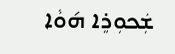ܫܲܟܘܼܪܸܐ ܗ݇ܘܵܐ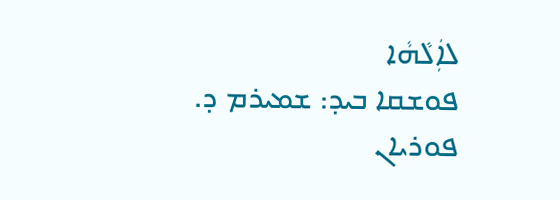ܠܐܲܠܵܗܵܐ
ܦܘܫܩܐ ܒܝܕ: ܫܡܝܪܡ ܕ. ܦܘܪܝܐܢ